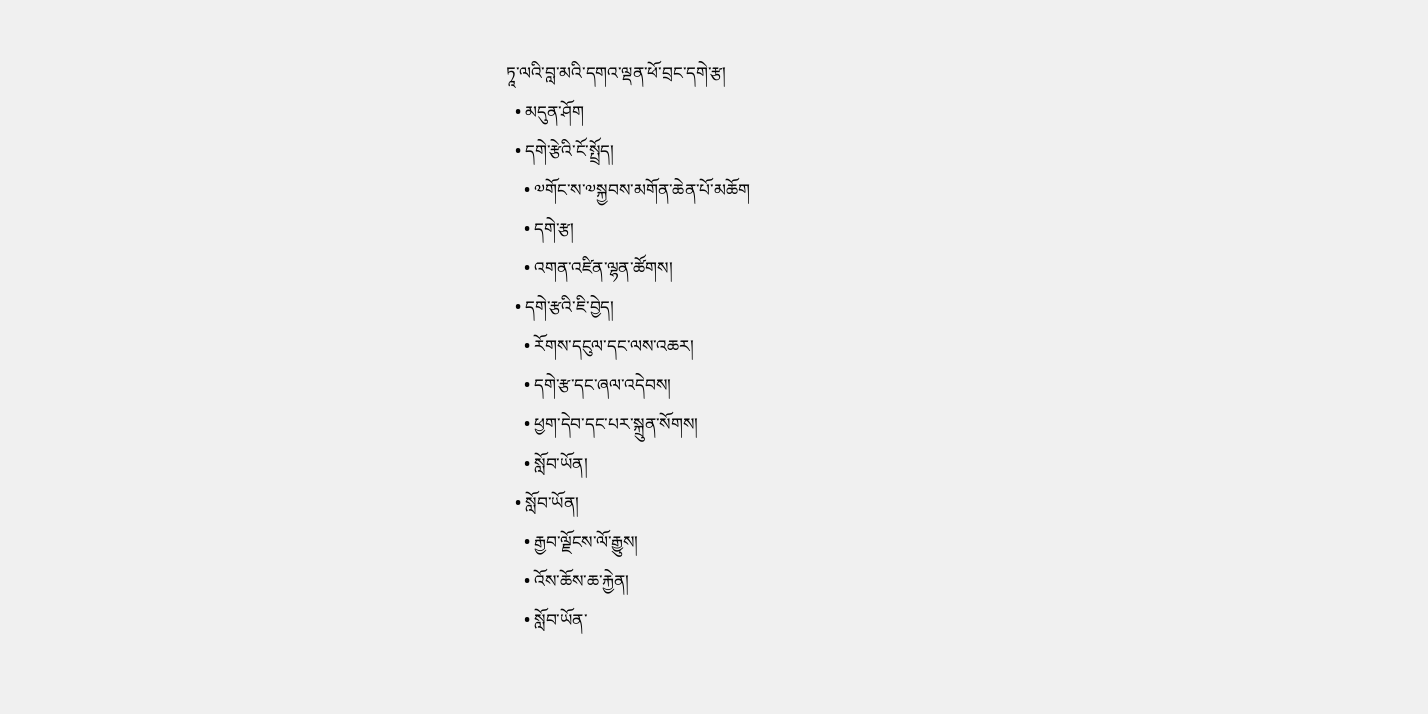ཏཱ་ལའི་བླ་མའི་དགའ་ལྡན་ཕོ་བྲང་དགེ་རྩ།
  • མདུན་ཤོག
  • དགེ་རྩེའི་ངོ་སྤྲོད།
    • ༧གོང་ས་༧སྐྱབས་མགོན་ཆེན་པོ་མཆོག
    • དགེ་རྩ།
    • འགན་འཛིན་ལྷན་ཚོགས།
  • དགེ་རྩའི་ཇི་བྱེད།
    • རོགས་དངུལ་དང་ལས་འཆར།
    • དགེ་རྩ་དང་ཞལ་འདེབས།
    • ཕྱག་དེབ་དང་པར་སྐྲུན་སོགས།
    • སློབ་ཡོན།
  • སློབ་ཡོན།
    • རྒྱབ་ལྗོངས་ལོ་རྒྱུས།
    • འོས་ཆོས་ཆ་རྐྱེན།
    • སློབ་ཡོན་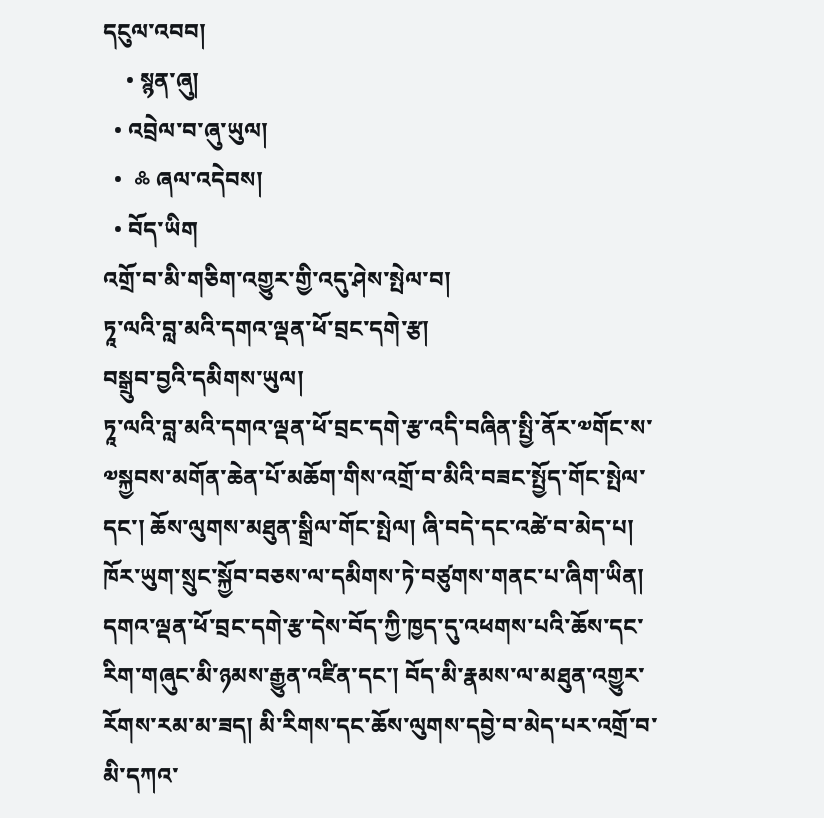དངུལ་འབབ།
    • སྙན་ཞུ།
  • འབྲེལ་བ་ཞུ་ཡུལ།
  •  ༜ ཞལ་འདེབས།
  • བོད་ཡིག
འགྲོ་བ་མི་གཅིག་འགྱུར་གྱི་འདུ་ཤེས་སྤེལ་བ།
ཏཱ་ལའི་བླ་མའི་དགའ་ལྡན་ཕོ་བྲང་དགེ་རྩ།
བསྒྲུབ་བྱའི་དམིགས་ཡུལ།
ཏཱ་ལའི་བླ་མའི་དགའ་ལྡན་ཕོ་བྲང་དགེ་རྩ་འདི་བཞིན་སྤྱི་ནོར་༧གོང་ས་༧སྐྱབས་མགོན་ཆེན་པོ་མཆོག་གིས་འགྲོ་བ་མིའི་བཟང་སྤྱོད་གོང་སྤེལ་དང་། ཆོས་ལུགས་མཐུན་སྒྲིལ་གོང་སྤེལ། ཞི་བདེ་དང་འཚེ་བ་མེད་པ། ཁོར་ཡུག་སྲུང་སྐྱོབ་བཅས་ལ་དམིགས་ཏེ་བཙུགས་གནང་པ་ཞིག་ཡིན། དགའ་ལྡན་ཕོ་བྲང་དགེ་རྩ་དེས་བོད་ཀྱི་ཁྱད་དུ་འཕགས་པའི་ཆོས་དང་རིག་གཞུང་མི་ཉམས་རྒྱུན་འཛིན་དང་། བོད་མི་རྣམས་ལ་མཐུན་འགྱུར་རོགས་རམ་མ་ཟད། མི་རིགས་དང་ཆོས་ལུགས་དབྱེ་བ་མེད་པར་འགྲོ་བ་མི་དཀའ་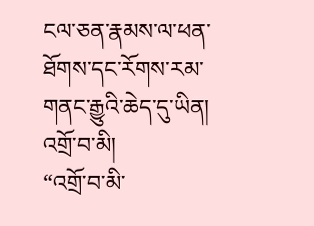ངལ་ཅན་རྣམས་ལ་ཕན་ཐོགས་དང་རོགས་རམ་གནང་རྒྱུའི་ཆེད་དུ་ཡིན།
འགྲོ་བ་མི།
“འགྲོ་བ་མི་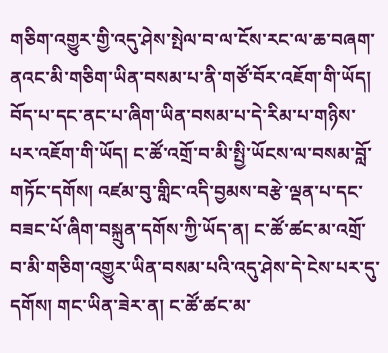གཅིག་འགྱུར་གྱི་འདུ་ཤེས་སྤེལ་བ་ལ་ངོས་རང་ལ་ཆ་བཞག་ནའང་མི་གཅིག་ཡིན་བསམ་པ་ནི་གཙོ་བོར་འཇོག་གི་ཡོད། བོད་པ་དང་ནང་པ་ཞིག་ཡིན་བསམ་པ་དེ་རིམ་པ་གཉིས་པར་འཇོག་གི་ཡོད། ང་ཚོ་འགྲོ་བ་མི་སྤྱི་ཡོངས་ལ་བསམ་བློ་གཏོང་དགོས། འཛམ་བུ་གླིང་འདི་བྱམས་བརྩེ་ལྡན་པ་དང་བཟང་པོ་ཞིག་བསྐྲུན་དགོས་ཀྱི་ཡོད་ན། ང་ཚོ་ཚང་མ་འགྲོ་བ་མི་གཅིག་འགྱུར་ཡིན་བསམ་པའི་འདུ་ཤེས་དེ་ངེས་པར་དུ་དགོས། གང་ཡིན་ཟེར་ན། ང་ཚོ་ཚང་མ་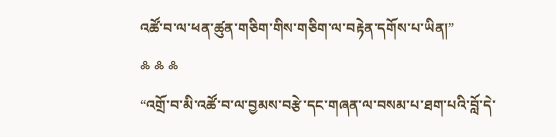འཚོ་བ་ལ་ཕན་ཚུན་གཅིག་གིས་གཅིག་ལ་བརྟེན་དགོས་པ་ཡིན།”
༜ ༜ ༜
“འགྲོ་བ་མི་འཚོ་བ་ལ་བྱམས་བརྩེ་དང་གཞན་ལ་བསམ་པ་ཐག་པའི་བློ་དེ་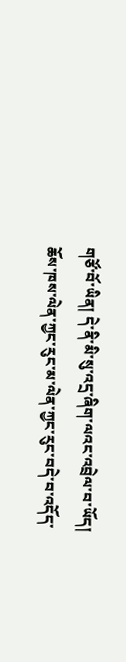གཙོ་བོ་ཡིན། དེ་ནི་མི་སུ་འདྲ་ཞིག་ལའང་འབྲེལ་བ་ཡོད། ཆོས་ཁས་ལེན་ཀྱང་རུང་མ་ལེན་ཀྱང་རུང་བདེ་བ་འདོད་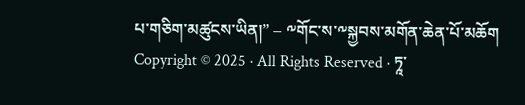པ་གཅིག་མཚུངས་ཡིན།” – ༸གོང་ས་༸སྐྱབས་མགོན་ཆེན་པོ་མཆོག
Copyright © 2025 · All Rights Reserved · ཏཱ་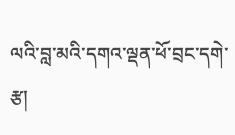ལའི་བླ་མའི་དགའ་ལྡན་ཕོ་བྲང་དགེ་རྩ།